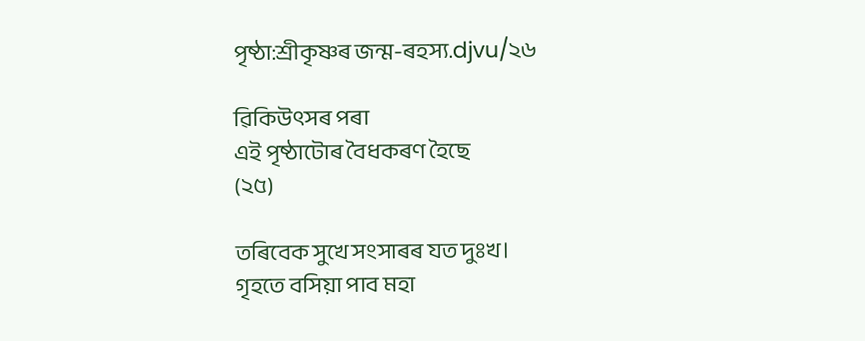পৃষ্ঠা:শ্ৰীকৃষ্ণৰ জন্ম-ৰহস্য.djvu/২৬

ৱিকিউৎসৰ পৰা
এই পৃষ্ঠাটোৰ বৈধকৰণ হৈছে
(২৫)

তৰিবেক সুখে সংসাৰৰ যত দুঃখ।
গৃহতে বসিয়া পাব মহা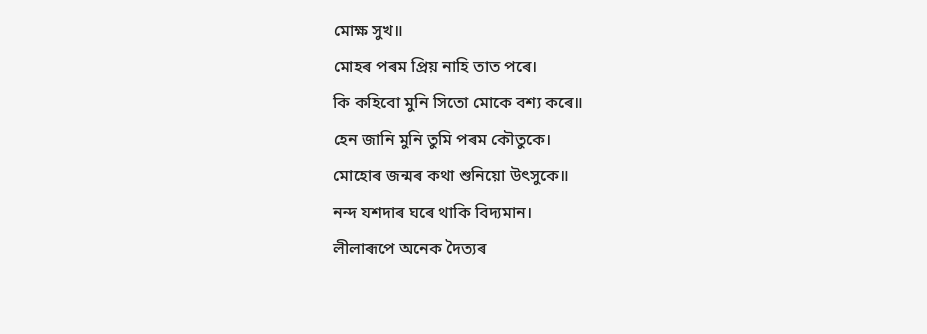মোক্ষ সুখ॥
মোহৰ পৰম প্ৰিয় নাহি তাত পৰে।
কি কহিবো মুনি সিতো মোকে বশ্য কৰে॥
হেন জানি মুনি তুমি পৰম কৌতুকে।
মোহোৰ জন্মৰ কথা শুনিয়ো উৎসুকে॥
নন্দ যশদাৰ ঘৰে থাকি বিদ্যমান।
লীলাৰূপে অনেক দৈত্যৰ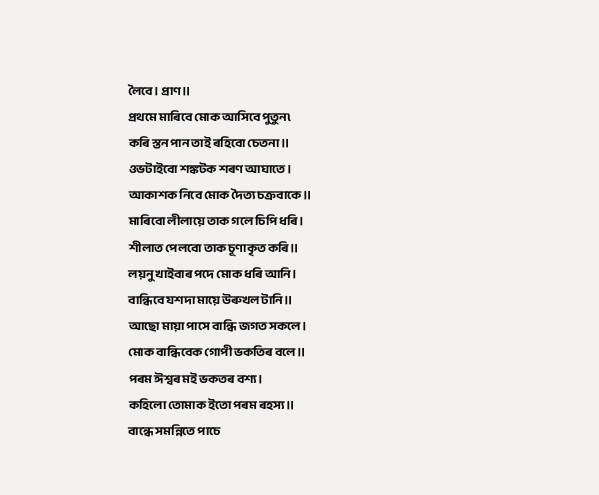লৈবে। প্ৰাণ॥
প্ৰথমে মাৰিবে মোক আসিবে পুতুন৷
কৰি স্তন পান তাই ৰহিবো চেতনা॥
ওভটাইবো শঙ্কটক শৰণ আঘাতে।
আকাশক নিবে মোক দৈত্য চক্ৰবাকে॥
মাৰিবো লীলায়ে তাক গলে চিপি ধৰি।
শীলাত পেলবো তাক চূণাকৃত কৰি॥
লয়নু খাইবাৰ পদে মোক ধৰি আনি।
বান্ধিবে যশদা মায়ে উৰুখল টানি॥
আছো মায়া পাসে বান্ধি জগত সকলে।
মোক বান্ধিবেক গোপী ভকতিৰ বলে॥
পৰম ঈশ্বৰ মই ভকতৰ বশ্য।
কহিলো তোমাক ইতো পৰম ৰহস্য॥
বান্ধে সমন্নিতে পাচে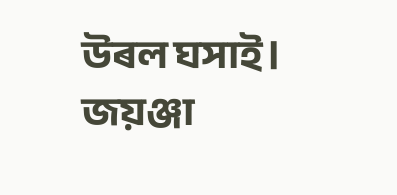উৰল ঘসাই।
জয়ঞ্জা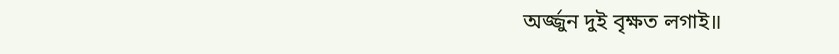অৰ্জ্জুন দুই বৃক্ষত লগাই॥